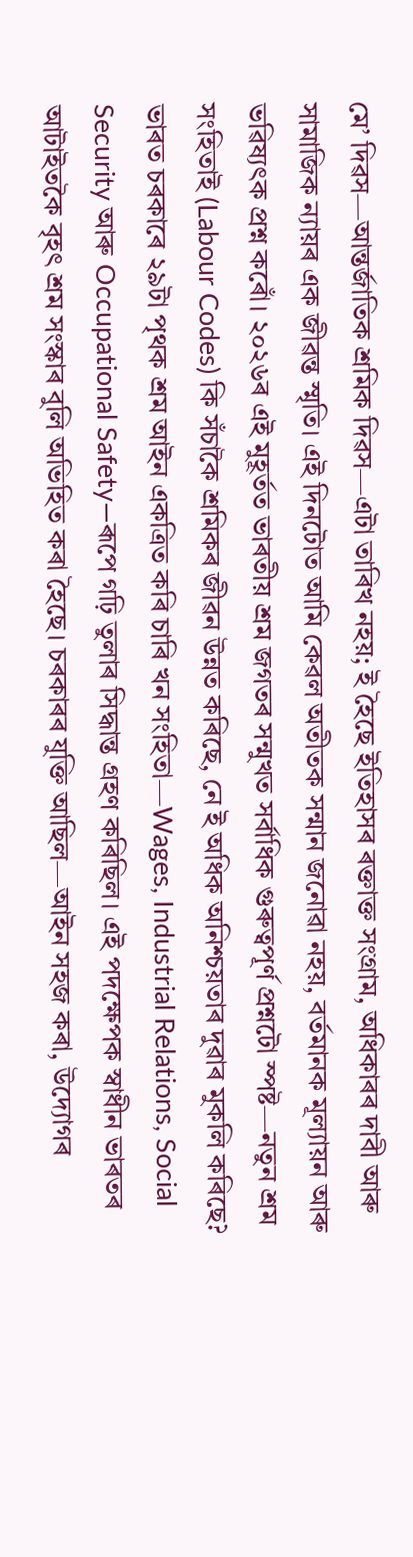মে’ দিৱস—আন্তর্জাতিক শ্রমিক দিৱস—এটা তাৰিখ নহয়; ই হৈছে ইতিহাসৰ ৰক্তাক্ত সংগ্ৰাম, অধিকাৰৰ দাবী আৰু সামাজিক ন্যায়ৰ এক জীৱন্ত স্মৃতি। এই দিনটোত আমি কেৱল অতীতক সন্মান জনোৱা নহয়, বৰ্তমানক মূল্যায়ন আৰু ভৱিষ্যৎক প্ৰশ্ন কৰোঁ। ২০২৬ৰ এই মুহূর্তত ভাৰতীয় শ্রম জগতৰ সন্মুখত সৰ্বাধিক গুৰুত্বপূৰ্ণ প্ৰশ্নটো স্পষ্ট—নতুন শ্রম সংহিতাই (Labour Codes) কি সঁচাকৈ শ্রমিকৰ জীৱন উন্নত কৰিছে, নে ই অধিক অনিশ্চয়তাৰ দুৱাৰ মুকলি কৰিছে?
ভাৰত চৰকাৰে ২৯টা পৃথক শ্রম আইন একত্ৰিত কৰি চাৰি খন সংহিতা—Wages, Industrial Relations, Social Security আৰু Occupational Safety—ৰূপে গঢ়ি তুলাৰ সিদ্ধান্ত গ্ৰহণ কৰিছিল। এই পদক্ষেপক স্বাধীন ভাৰতৰ আটাইতকৈ বৃহৎ শ্রম সংস্কাৰ বুলি অভিহিত কৰা হৈছে। চৰকাৰৰ যুক্তি আছিল—আইন সহজ কৰা, উদ্যোগৰ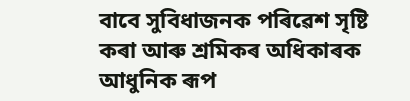বাবে সুবিধাজনক পৰিৱেশ সৃষ্টি কৰা আৰু শ্রমিকৰ অধিকাৰক আধুনিক ৰূপ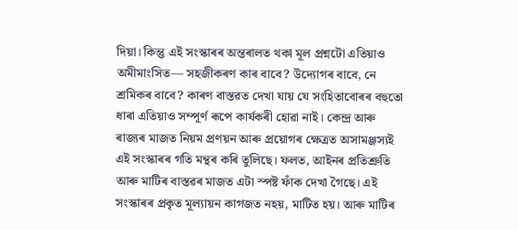দিয়া। কিন্তু এই সংস্কাৰৰ অন্তৰালত থকা মূল প্ৰশ্নটো এতিয়াও অমীমাংসিত— সহজীকৰণ কাৰ বাবে? উদ্যোগৰ বাবে, নে শ্রমিকৰ বাবে? কাৰণ বাস্তৱত দেখা যায় যে সংহিতাবোৰৰ বহুতো ধাৰা এতিয়াও সম্পূৰ্ণ ৰূপে কাৰ্যকৰী হোৱা নাই। কেন্দ্ৰ আৰু ৰাজ্যৰ মাজত নিয়ম প্ৰণয়ন আৰু প্ৰয়োগৰ ক্ষেত্ৰত অসামঞ্জস্যই এই সংস্কাৰৰ গতি মন্থৰ কৰি তুলিছে। ফলত, আইনৰ প্ৰতিশ্ৰুতি আৰু মাটিৰ বাস্তৱৰ মাজত এটা স্পষ্ট ফাঁক দেখা গৈছে। এই সংস্কাৰৰ প্ৰকৃত মূল্যায়ন কাগজত নহয়, মাটিত হয়। আৰু মাটিৰ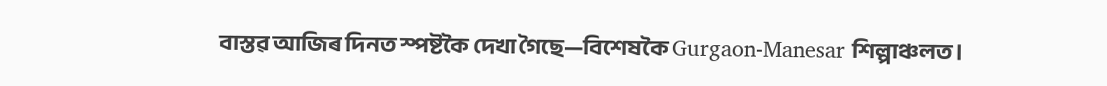বাস্তৱ আজিৰ দিনত স্পষ্টকৈ দেখা গৈছে—বিশেষকৈ Gurgaon-Manesar শিল্পাঞ্চলত।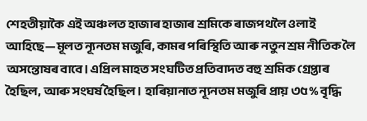শেহতীয়াকৈ এই অঞ্চলত হাজাৰ হাজাৰ শ্রমিকে ৰাজপথলৈ ওলাই আহিছে—মূলত ন্যূনতম মজুৰি, কামৰ পৰিস্থিতি আৰু নতুন শ্রম নীতিক লৈ অসন্তোষৰ বাবে। এপ্ৰিল মাহত সংঘটিত প্ৰতিবাদত বহু শ্রমিক গ্ৰেপ্তাৰ হৈছিল, আৰু সংঘৰ্ষ হৈছিল। হাৰিয়ানাত ন্যূনতম মজুৰি প্ৰায় ৩৫% বৃদ্ধি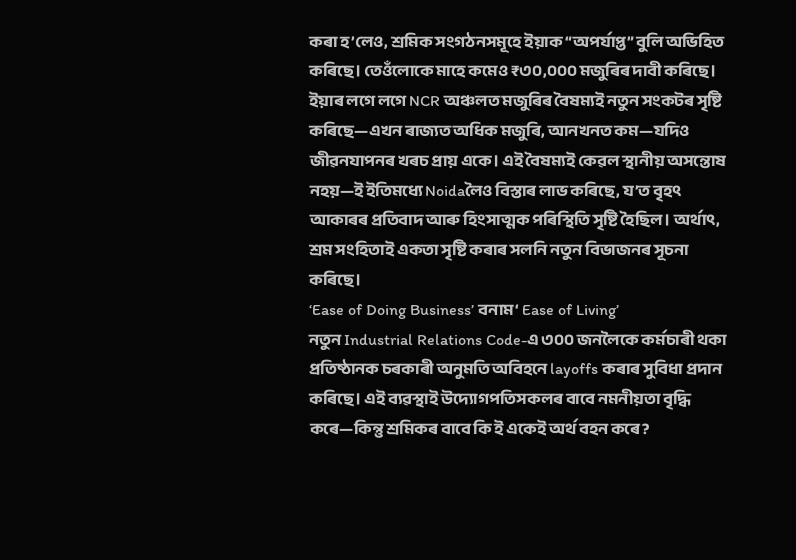কৰা হ’লেও, শ্রমিক সংগঠনসমূহে ইয়াক “অপৰ্যাপ্ত” বুলি অভিহিত কৰিছে। তেওঁলোকে মাহে কমেও ₹৩০,০০০ মজুৰিৰ দাবী কৰিছে। ইয়াৰ লগে লগে NCR অঞ্চলত মজুৰিৰ বৈষম্যই নতুন সংকটৰ সৃষ্টি কৰিছে—এখন ৰাজ্যত অধিক মজুৰি, আনখনত কম—যদিও জীৱনযাপনৰ খৰচ প্ৰায় একে। এই বৈষম্যই কেৱল স্থানীয় অসন্তোষ নহয়—ই ইতিমধ্যে Noidaলৈও বিস্তাৰ লাভ কৰিছে, য’ত বৃহৎ আকাৰৰ প্ৰতিবাদ আৰু হিংসাত্মক পৰিস্থিতি সৃষ্টি হৈছিল। অৰ্থাৎ, শ্রম সংহিতাই একতা সৃষ্টি কৰাৰ সলনি নতুন বিভাজনৰ সূচনা কৰিছে।
‘Ease of Doing Business’ বনাম‘ Ease of Living’
নতুন Industrial Relations Code-এ ৩০০ জনলৈকে কৰ্মচাৰী থকা প্ৰতিষ্ঠানক চৰকাৰী অনুমতি অবিহনে layoffs কৰাৰ সুবিধা প্ৰদান কৰিছে। এই ব্যৱস্থাই উদ্যোগপতিসকলৰ বাবে নমনীয়তা বৃদ্ধি কৰে—কিন্তু শ্রমিকৰ বাবে কি ই একেই অৰ্থ বহন কৰে?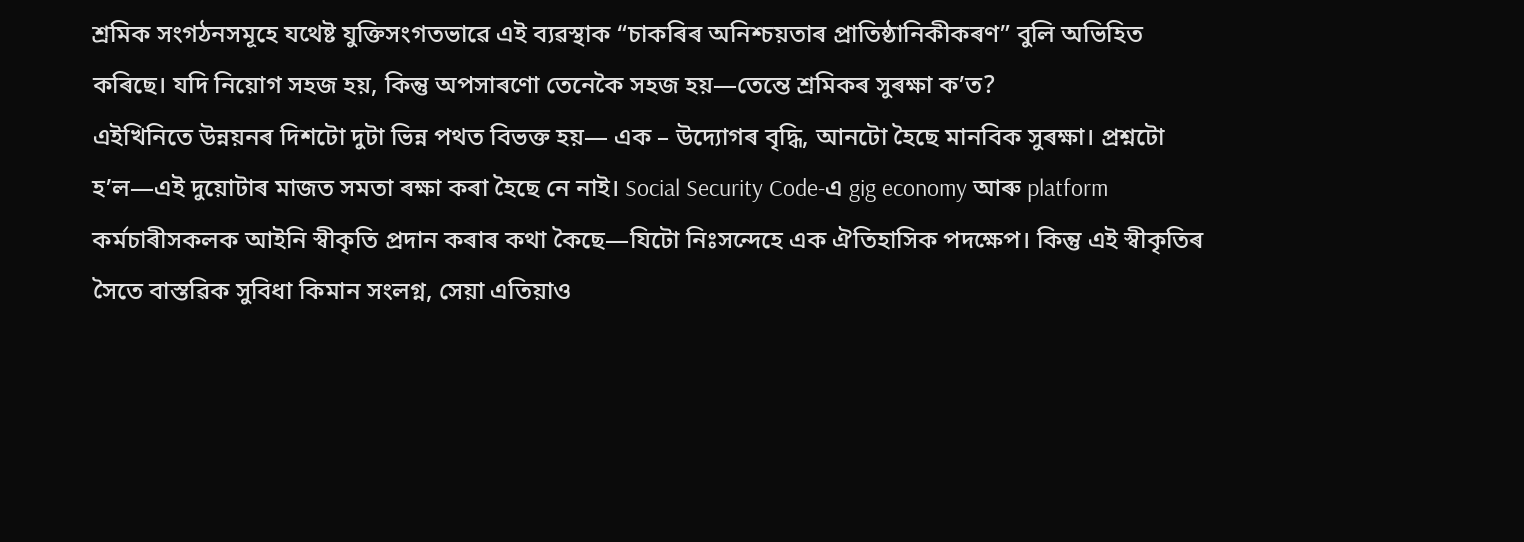শ্রমিক সংগঠনসমূহে যথেষ্ট যুক্তিসংগতভাৱে এই ব্যৱস্থাক “চাকৰিৰ অনিশ্চয়তাৰ প্ৰাতিষ্ঠানিকীকৰণ” বুলি অভিহিত কৰিছে। যদি নিয়োগ সহজ হয়, কিন্তু অপসাৰণো তেনেকৈ সহজ হয়—তেন্তে শ্রমিকৰ সুৰক্ষা ক’ত?
এইখিনিতে উন্নয়নৰ দিশটো দুটা ভিন্ন পথত বিভক্ত হয়— এক – উদ্যোগৰ বৃদ্ধি, আনটো হৈছে মানবিক সুৰক্ষা। প্ৰশ্নটো হ’ল—এই দুয়োটাৰ মাজত সমতা ৰক্ষা কৰা হৈছে নে নাই। Social Security Code-এ gig economy আৰু platform কৰ্মচাৰীসকলক আইনি স্বীকৃতি প্ৰদান কৰাৰ কথা কৈছে—যিটো নিঃসন্দেহে এক ঐতিহাসিক পদক্ষেপ। কিন্তু এই স্বীকৃতিৰ সৈতে বাস্তৱিক সুবিধা কিমান সংলগ্ন, সেয়া এতিয়াও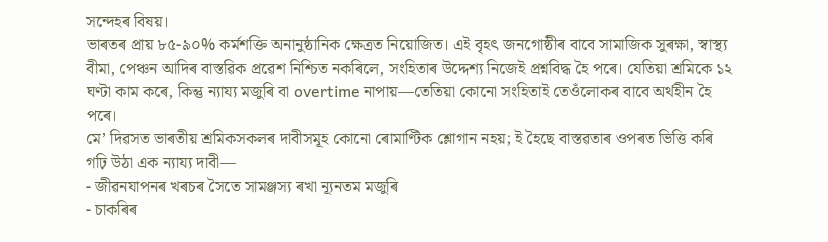সন্দেহৰ বিষয়।
ভাৰতৰ প্ৰায় ৮৫-৯০% কৰ্মশক্তি অনানুষ্ঠানিক ক্ষেত্ৰত নিয়োজিত। এই বৃহৎ জনগোষ্ঠীৰ বাবে সামাজিক সুৰক্ষা, স্বাস্থ্য বীমা, পেঞ্চন আদিৰ বাস্তৱিক প্ৰৱেশ নিশ্চিত নকৰিলে, সংহিতাৰ উদ্দেশ্য নিজেই প্রশ্নবিদ্ধ হৈ পৰে। যেতিয়া শ্রমিকে ১২ ঘণ্টা কাম কৰে, কিন্তু ন্যায্য মজুৰি বা overtime নাপায়—তেতিয়া কোনো সংহিতাই তেওঁলোকৰ বাবে অৰ্থহীন হৈ পৰে।
মে’ দিৱসত ভাৰতীয় শ্রমিকসকলৰ দাবীসমূহ কোনো ৰোমাণ্টিক শ্লোগান নহয়; ই হৈছে বাস্তৱতাৰ ওপৰত ভিত্তি কৰি গঢ়ি উঠা এক ন্যায্য দাবী—
- জীৱনযাপনৰ খৰচৰ সৈতে সামঞ্জস্য ৰখা ন্যূনতম মজুৰি
- চাকৰিৰ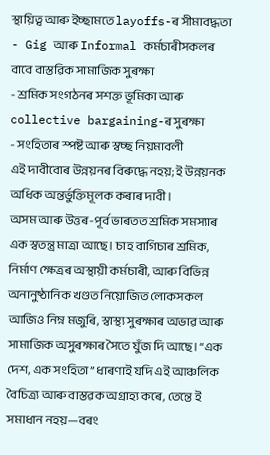স্থায়িত্ব আৰু ইচ্ছামতে layoffs-ৰ সীমাবদ্ধতা
- Gig আৰু Informal কৰ্মচাৰীসকলৰ বাবে বাস্তৱিক সামাজিক সুৰক্ষা
- শ্রমিক সংগঠনৰ সশক্ত ভূমিকা আৰু collective bargaining-ৰ সুৰক্ষা
- সংহিতাৰ স্পষ্ট আৰু স্বচ্ছ নিয়মাবলী
এই দাবীবোৰ উন্নয়নৰ বিৰুদ্ধে নহয়; ই উন্নয়নক অধিক অন্তর্ভুক্তিমূলক কৰাৰ দাবী।
অসম আৰু উত্তৰ-পূৰ্ব ভাৰতত শ্রমিক সমস্যাৰ এক স্বতন্ত্ৰ মাত্রা আছে। চাহ বাগিচাৰ শ্রমিক, নির্মাণ ক্ষেত্ৰৰ অস্থায়ী কৰ্মচাৰী, আৰু বিভিন্ন অনানুষ্ঠানিক খণ্ডত নিয়োজিত লোকসকল আজিও নিম্ন মজুৰি, স্বাস্থ্য সুৰক্ষাৰ অভাৱ আৰু সামাজিক অসুৰক্ষাৰ সৈতে যুঁজ দি আছে। “এক দেশ, এক সংহিতা” ধাৰণাই যদি এই আঞ্চলিক বৈচিত্র্য আৰু বাস্তৱক অগ্ৰাহ্য কৰে, তেন্তে ই সমাধান নহয়—বৰং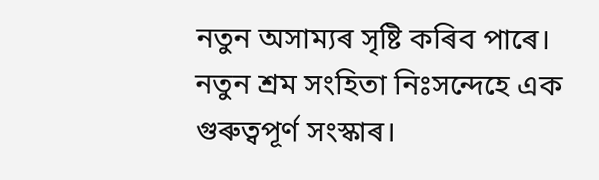নতুন অসাম্যৰ সৃষ্টি কৰিব পাৰে।
নতুন শ্রম সংহিতা নিঃসন্দেহে এক গুৰুত্বপূৰ্ণ সংস্কাৰ।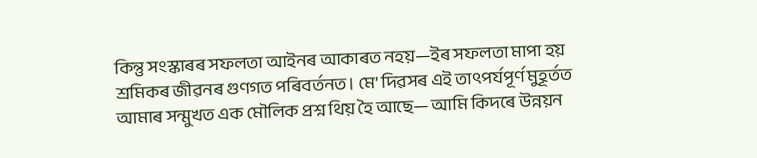কিন্তু সংস্কাৰৰ সফলতা আইনৰ আকাৰত নহয়—ইৰ সফলতা মাপা হয় শ্রমিকৰ জীৱনৰ গুণগত পৰিবর্তনত। মে’ দিৱসৰ এই তাৎপৰ্যপূৰ্ণ মুহূর্তত আমাৰ সন্মুখত এক মৌলিক প্ৰশ্ন থিয় হৈ আছে— আমি কিদৰে উন্নয়ন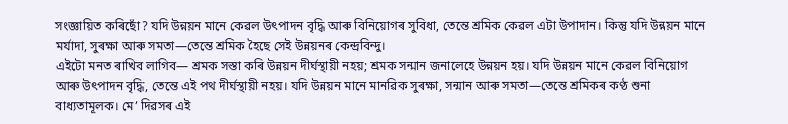সংজ্ঞায়িত কৰিছোঁ? যদি উন্নয়ন মানে কেৱল উৎপাদন বৃদ্ধি আৰু বিনিয়োগৰ সুবিধা, তেন্তে শ্রমিক কেৱল এটা উপাদান। কিন্তু যদি উন্নয়ন মানে মৰ্যাদা, সুৰক্ষা আৰু সমতা—তেন্তে শ্রমিক হৈছে সেই উন্নয়নৰ কেন্দ্ৰবিন্দু।
এইটো মনত ৰাখিব লাগিব— শ্ৰমক সস্তা কৰি উন্নয়ন দীৰ্ঘস্থায়ী নহয়; শ্ৰমক সন্মান জনালেহে উন্নয়ন হয়। যদি উন্নয়ন মানে কেৱল বিনিয়োগ আৰু উৎপাদন বৃদ্ধি, তেন্তে এই পথ দীৰ্ঘস্থায়ী নহয়। যদি উন্নয়ন মানে মানৱিক সুৰক্ষা, সন্মান আৰু সমতা—তেন্তে শ্রমিকৰ কণ্ঠ শুনা বাধ্যতামূলক। মে’ দিৱসৰ এই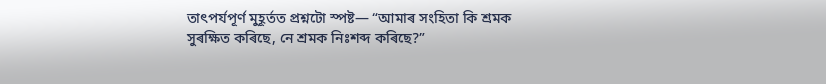তাৎপৰ্যপূৰ্ণ মুহূর্তত প্ৰশ্নটো স্পষ্ট— “আমাৰ সংহিতা কি শ্ৰমক সুৰক্ষিত কৰিছে, নে শ্ৰমক নিঃশব্দ কৰিছে?”